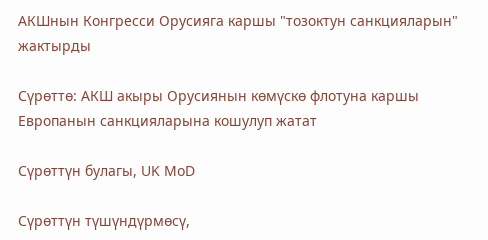АКШнын Конгресси Орусияга каршы "тозоктун санкцияларын" жактырды

Сүрөттө: АКШ акыры Орусиянын көмүскө флотуна каршы Европанын санкцияларына кошулуп жатат

Сүрөттүн булагы, UK MoD

Сүрөттүн түшүндүрмөсү,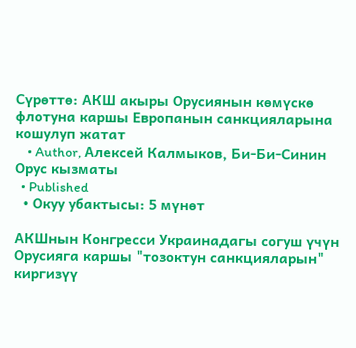Сүрөттө: АКШ акыры Орусиянын көмүскө флотуна каршы Европанын санкцияларына кошулуп жатат
    • Author, Алексей Калмыков, Би-Би-Синин Орус кызматы
  • Published
  • Окуу убактысы: 5 мүнөт

АКШнын Конгресси Украинадагы согуш үчүн Орусияга каршы "тозоктун санкцияларын" киргизүү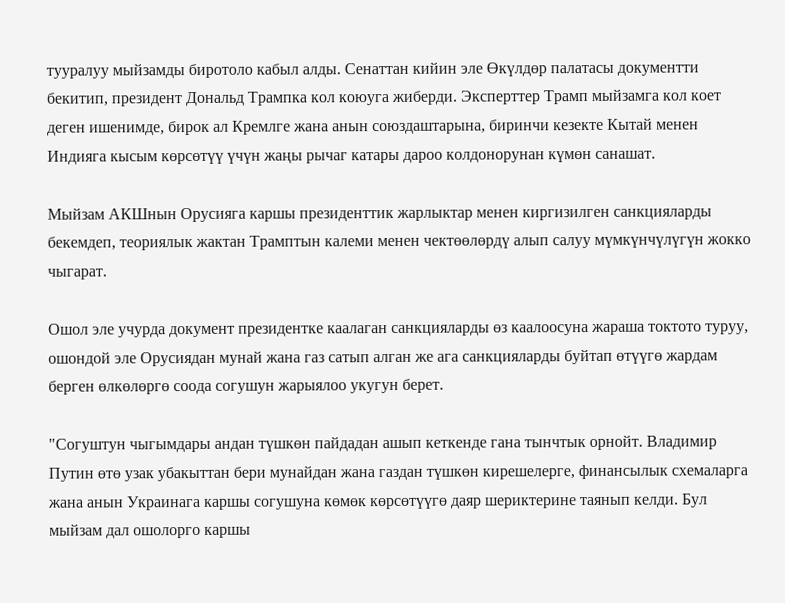тууралуу мыйзамды биротоло кабыл алды. Сенаттан кийин эле Өкүлдөр палатасы документти бекитип, президент Дональд Трампка кол коюуга жиберди. Эксперттер Трамп мыйзамга кол коет деген ишенимде, бирок ал Кремлге жана анын союздаштарына, биринчи кезекте Кытай менен Индияга кысым көрсөтүү үчүн жаңы рычаг катары дароо колдонорунан күмөн санашат.

Мыйзам АКШнын Орусияга каршы президенттик жарлыктар менен киргизилген санкцияларды бекемдеп, теориялык жактан Трамптын калеми менен чектөөлөрдү алып салуу мүмкүнчүлүгүн жокко чыгарат.

Ошол эле учурда документ президентке каалаган санкцияларды өз каалоосуна жараша токтото туруу, ошондой эле Орусиядан мунай жана газ сатып алган же ага санкцияларды буйтап өтүүгө жардам берген өлкөлөргө соода согушун жарыялоо укугун берет.

"Согуштун чыгымдары андан түшкөн пайдадан ашып кеткенде гана тынчтык орнойт. Владимир Путин өтө узак убакыттан бери мунайдан жана газдан түшкөн кирешелерге, финансылык схемаларга жана анын Украинага каршы согушуна көмөк көрсөтүүгө даяр шериктерине таянып келди. Бул мыйзам дал ошолорго каршы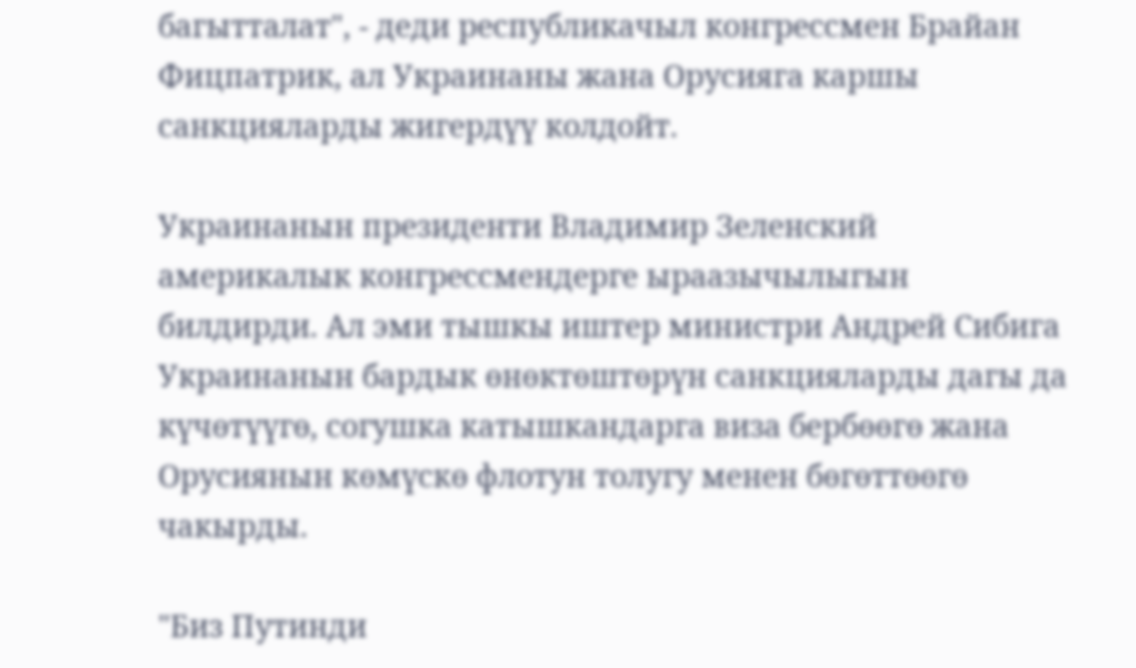багытталат", - деди республикачыл конгрессмен Брайан Фицпатрик, ал Украинаны жана Орусияга каршы санкцияларды жигердүү колдойт.

Украинанын президенти Владимир Зеленский америкалык конгрессмендерге ыраазычылыгын билдирди. Ал эми тышкы иштер министри Андрей Сибига Украинанын бардык өнөктөштөрүн санкцияларды дагы да күчөтүүгө, согушка катышкандарга виза бербөөгө жана Орусиянын көмүскө флотун толугу менен бөгөттөөгө чакырды.

"Биз Путинди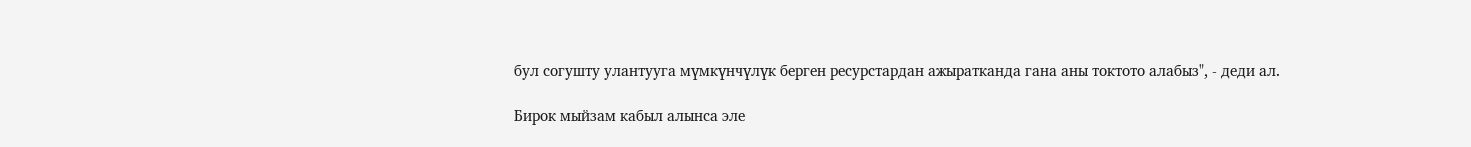бул согушту улантууга мүмкүнчүлүк берген ресурстардан ажыратканда гана аны токтото алабыз", - деди ал.

Бирок мыйзам кабыл алынса эле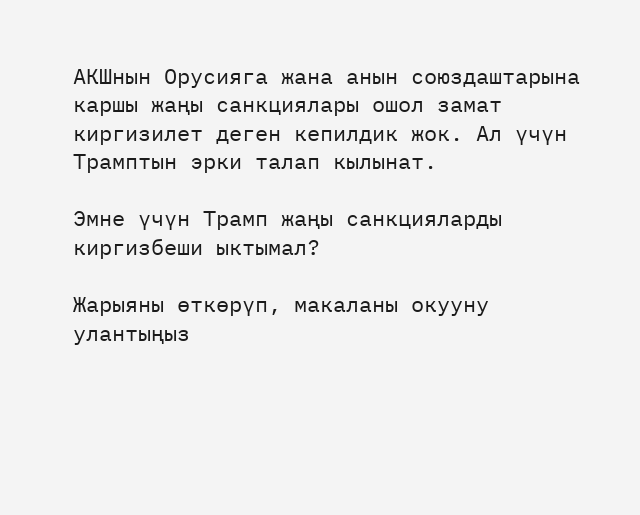АКШнын Орусияга жана анын союздаштарына каршы жаңы санкциялары ошол замат киргизилет деген кепилдик жок. Ал үчүн Трамптын эрки талап кылынат.

Эмне үчүн Трамп жаңы санкцияларды киргизбеши ыктымал?

Жарыяны өткөрүп, макаланы окууну улантыңыз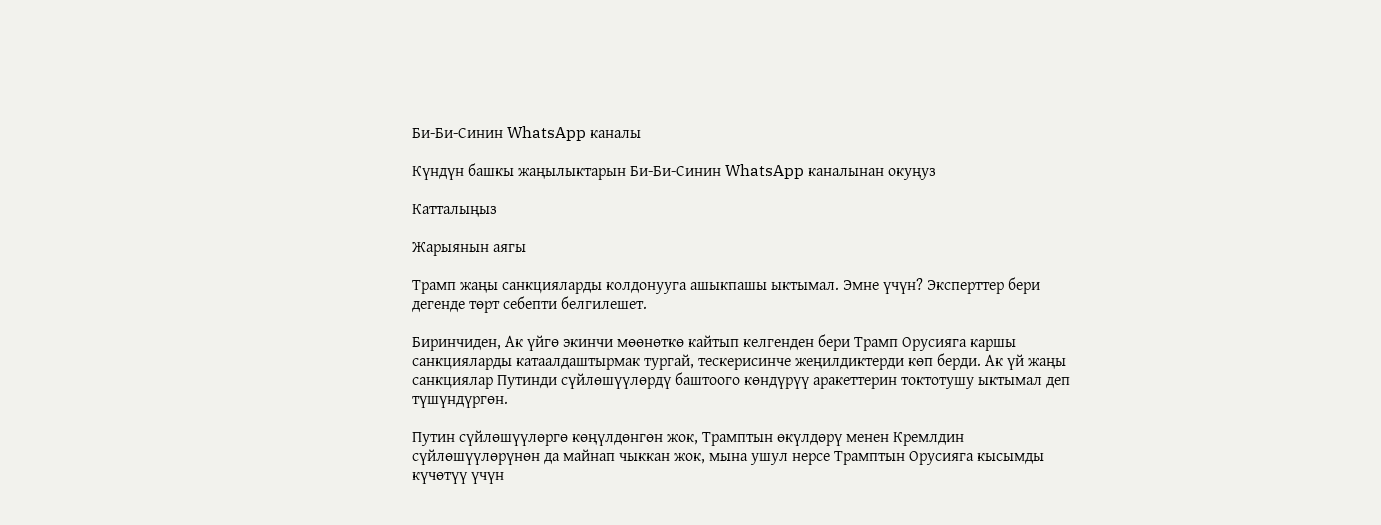Би-Би-Синин WhatsApp каналы

Күндүн башкы жаңылыктарын Би-Би-Синин WhatsApp каналынан окуңуз

Катталыңыз

Жарыянын аягы

Трамп жаңы санкцияларды колдонууга ашыкпашы ыктымал. Эмне үчүн? Эксперттер бери дегенде төрт себепти белгилешет.

Биринчиден, Ак үйгө экинчи мөөнөткө кайтып келгенден бери Трамп Орусияга каршы санкцияларды катаалдаштырмак тургай, тескерисинче жеңилдиктерди көп берди. Ак үй жаңы санкциялар Путинди сүйлөшүүлөрдү баштоого көндүрүү аракеттерин токтотушу ыктымал деп түшүндүргөн.

Путин сүйлөшүүлөргө көңүлдөнгөн жок, Трамптын өкүлдөрү менен Кремлдин сүйлөшүүлөрүнөн да майнап чыккан жок, мына ушул нерсе Трамптын Орусияга кысымды күчөтүү үчүн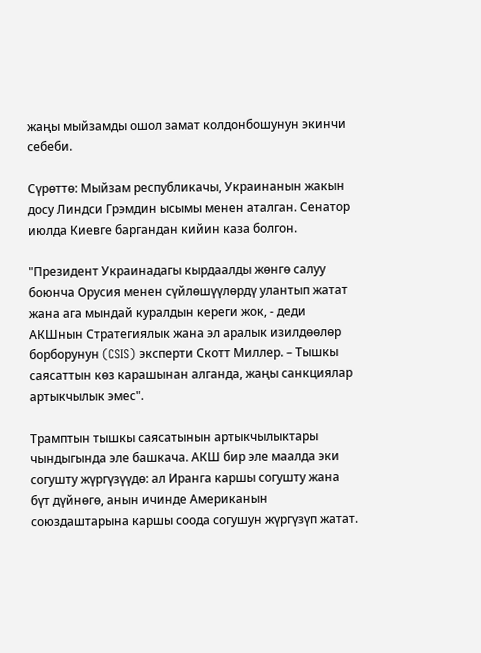жаңы мыйзамды ошол замат колдонбошунун экинчи себеби.

Сүрөттө: Мыйзам республикачы, Украинанын жакын досу Линдси Грэмдин ысымы менен аталган. Сенатор июлда Киевге баргандан кийин каза болгон.

"Президент Украинадагы кырдаалды жөнгө салуу боюнча Орусия менен сүйлөшүүлөрдү улантып жатат жана ага мындай куралдын кереги жок, - деди АКШнын Стратегиялык жана эл аралык изилдөөлөр борборунун (CSIS) эксперти Скотт Миллер. – Тышкы саясаттын көз карашынан алганда, жаңы санкциялар артыкчылык эмес".

Трамптын тышкы саясатынын артыкчылыктары чындыгында эле башкача. АКШ бир эле маалда эки согушту жүргүзүүдө: ал Иранга каршы согушту жана бүт дүйнөгө, анын ичинде Американын союздаштарына каршы соода согушун жүргүзүп жатат.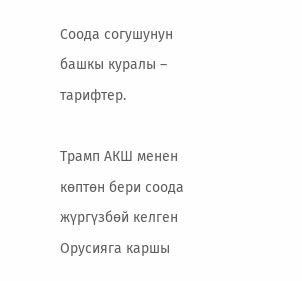Соода согушунун башкы куралы – тарифтер.

Трамп АКШ менен көптөн бери соода жүргүзбөй келген Орусияга каршы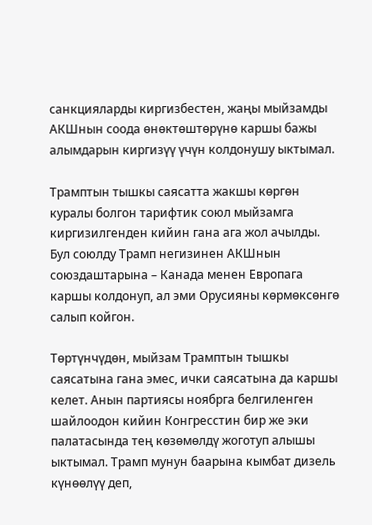санкцияларды киргизбестен, жаңы мыйзамды АКШнын соода өнөктөштөрүнө каршы бажы алымдарын киргизүү үчүн колдонушу ыктымал.

Трамптын тышкы саясатта жакшы көргөн куралы болгон тарифтик союл мыйзамга киргизилгенден кийин гана ага жол ачылды. Бул союлду Трамп негизинен АКШнын союздаштарына – Канада менен Европага каршы колдонуп, ал эми Орусияны көрмөксөнгө салып койгон.

Төртүнчүдөн, мыйзам Трамптын тышкы саясатына гана эмес, ички саясатына да каршы келет. Анын партиясы ноябрга белгиленген шайлоодон кийин Конгресстин бир же эки палатасында тең көзөмөлдү жоготуп алышы ыктымал. Трамп мунун баарына кымбат дизель күнөөлүү деп,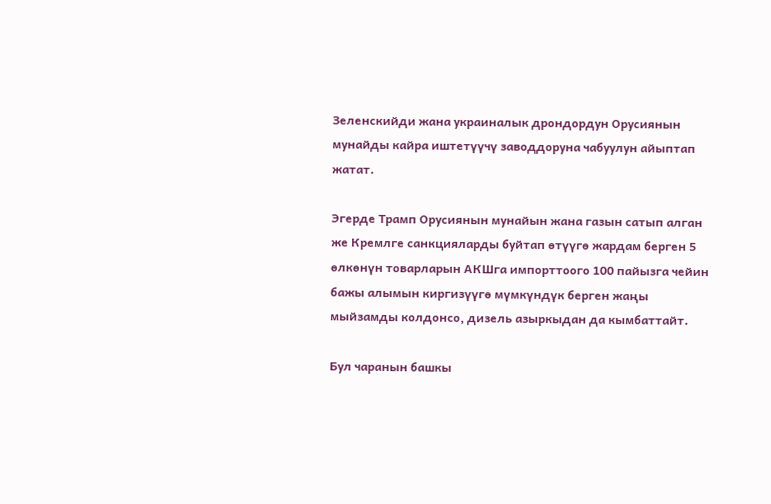Зеленскийди жана украиналык дрондордун Орусиянын мунайды кайра иштетүүчү заводдоруна чабуулун айыптап жатат.

Эгерде Трамп Орусиянын мунайын жана газын сатып алган же Кремлге санкцияларды буйтап өтүүгө жардам берген 5 өлкөнүн товарларын АКШга импорттоого 100 пайызга чейин бажы алымын киргизүүгө мүмкүндүк берген жаңы мыйзамды колдонсо, дизель азыркыдан да кымбаттайт.

Бул чаранын башкы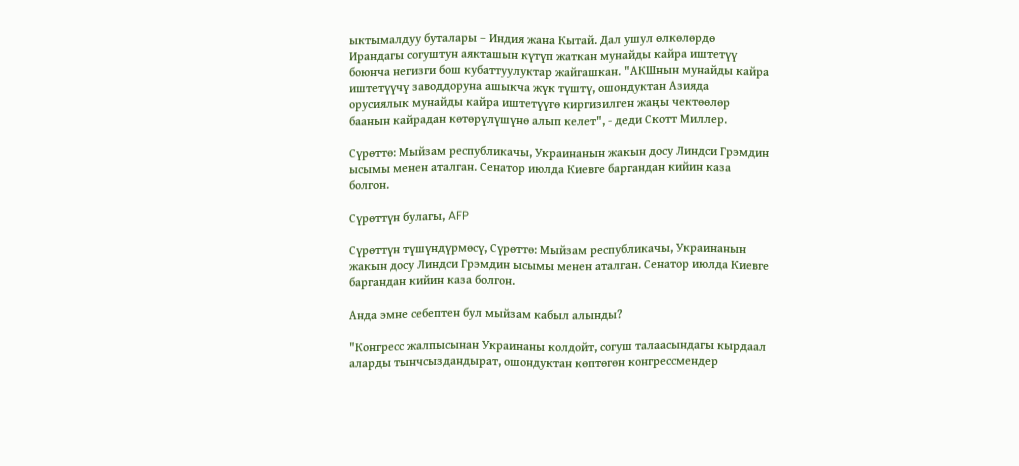ыктымалдуу буталары – Индия жана Кытай. Дал ушул өлкөлөрдө Ирандагы согуштун аякташын күтүп жаткан мунайды кайра иштетүү боюнча негизги бош кубаттуулуктар жайгашкан. "АКШнын мунайды кайра иштетүүчү заводдоруна ашыкча жүк түштү, ошондуктан Азияда орусиялык мунайды кайра иштетүүгө киргизилген жаңы чектөөлөр баанын кайрадан көтөрүлүшүнө алып келет", - деди Скотт Миллер.

Сүрөттө: Мыйзам республикачы, Украинанын жакын досу Линдси Грэмдин ысымы менен аталган. Сенатор июлда Киевге баргандан кийин каза болгон.

Сүрөттүн булагы, AFP

Сүрөттүн түшүндүрмөсү, Сүрөттө: Мыйзам республикачы, Украинанын жакын досу Линдси Грэмдин ысымы менен аталган. Сенатор июлда Киевге баргандан кийин каза болгон.

Анда эмне себептен бул мыйзам кабыл алынды?

"Конгресс жалпысынан Украинаны колдойт, согуш талаасындагы кырдаал аларды тынчсыздандырат, ошондуктан көптөгөн конгрессмендер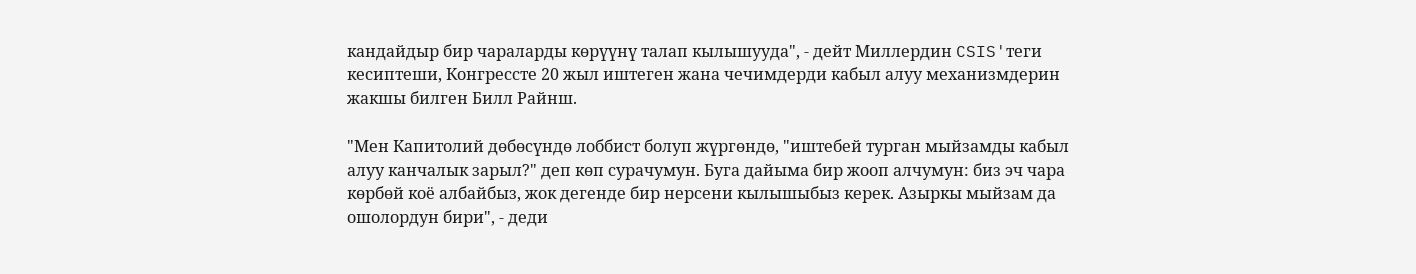кандайдыр бир чараларды көрүүнү талап кылышууда", - дейт Миллердин CSIS'теги кесиптеши, Конгрессте 20 жыл иштеген жана чечимдерди кабыл алуу механизмдерин жакшы билген Билл Райнш.

"Мен Капитолий дөбөсүндө лоббист болуп жүргөндө, "иштебей турган мыйзамды кабыл алуу канчалык зарыл?" деп көп сурачумун. Буга дайыма бир жооп алчумун: биз эч чара көрбөй коё албайбыз, жок дегенде бир нерсени кылышыбыз керек. Азыркы мыйзам да ошолордун бири", - деди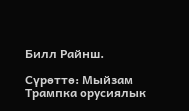Билл Райнш.

Сүрөттө: Мыйзам Трампка орусиялык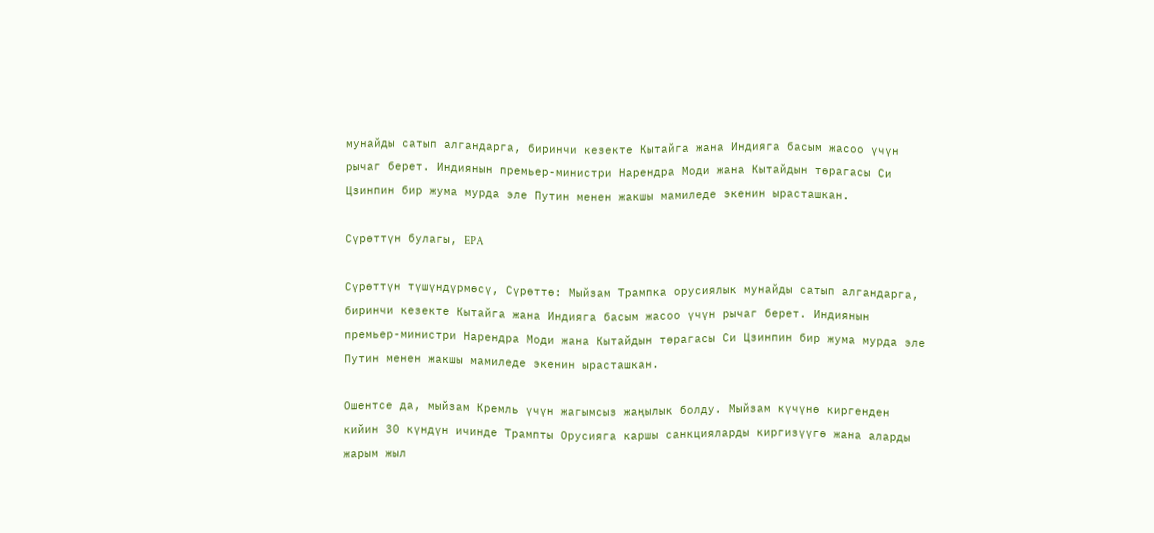мунайды сатып алгандарга, биринчи кезекте Кытайга жана Индияга басым жасоо үчүн рычаг берет. Индиянын премьер-министри Нарендра Моди жана Кытайдын төрагасы Си Цзинпин бир жума мурда эле Путин менен жакшы мамиледе экенин ырасташкан.

Сүрөттүн булагы, EPA

Сүрөттүн түшүндүрмөсү, Сүрөттө: Мыйзам Трампка орусиялык мунайды сатып алгандарга, биринчи кезекте Кытайга жана Индияга басым жасоо үчүн рычаг берет. Индиянын премьер-министри Нарендра Моди жана Кытайдын төрагасы Си Цзинпин бир жума мурда эле Путин менен жакшы мамиледе экенин ырасташкан.

Ошентсе да, мыйзам Кремль үчүн жагымсыз жаңылык болду. Мыйзам күчүнө киргенден кийин 30 күндүн ичинде Трампты Орусияга каршы санкцияларды киргизүүгө жана аларды жарым жыл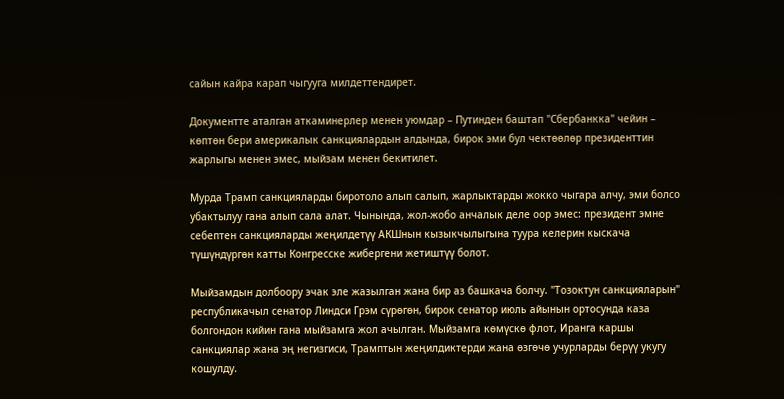сайын кайра карап чыгууга милдеттендирет.

Документте аталган аткаминерлер менен уюмдар – Путинден баштап "Сбербанкка" чейин – көптөн бери америкалык санкциялардын алдында, бирок эми бул чектөөлөр президенттин жарлыгы менен эмес, мыйзам менен бекитилет.

Мурда Трамп санкцияларды биротоло алып салып, жарлыктарды жокко чыгара алчу, эми болсо убактылуу гана алып сала алат. Чынында, жол-жобо анчалык деле оор эмес: президент эмне себептен санкцияларды жеңилдетүү АКШнын кызыкчылыгына туура келерин кыскача түшүндүргөн катты Конгресске жибергени жетиштүү болот.

Мыйзамдын долбоору эчак эле жазылган жана бир аз башкача болчу. "Тозоктун санкцияларын" республикачыл сенатор Линдси Грэм сүрөгөн, бирок сенатор июль айынын ортосунда каза болгондон кийин гана мыйзамга жол ачылган. Мыйзамга көмүскө флот, Иранга каршы санкциялар жана эң негизгиси, Трамптын жеңилдиктерди жана өзгөчө учурларды берүү укугу кошулду.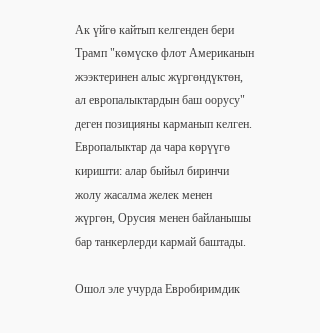Ак үйгө кайтып келгенден бери Трамп "көмүскө флот Американын жээктеринен алыс жүргөндүктөн, ал европалыктардын баш оорусу" деген позицияны карманып келген. Европалыктар да чара көрүүгө киришти: алар быйыл биринчи жолу жасалма желек менен жүргөн, Орусия менен байланышы бар танкерлерди кармай баштады.

Ошол эле учурда Евробиримдик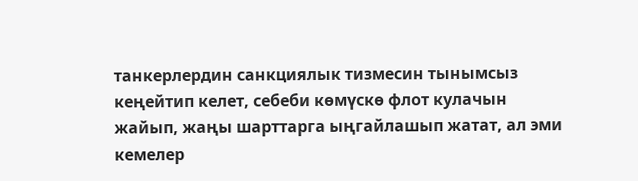танкерлердин санкциялык тизмесин тынымсыз кеңейтип келет, себеби көмүскө флот кулачын жайып, жаңы шарттарга ыңгайлашып жатат, ал эми кемелер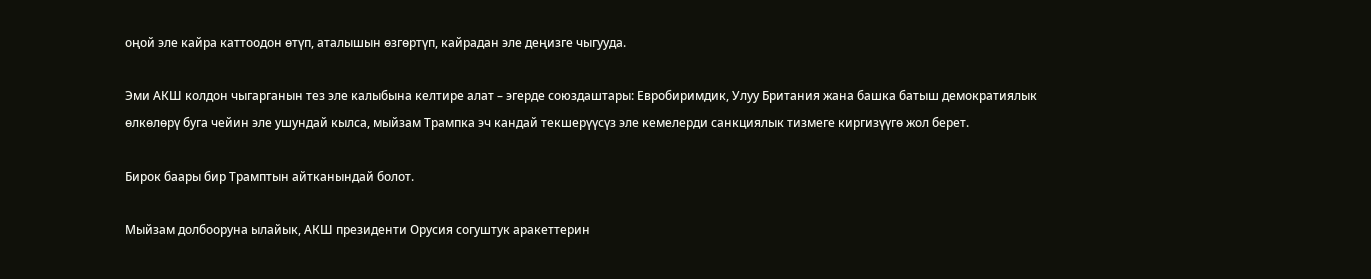оңой эле кайра каттоодон өтүп, аталышын өзгөртүп, кайрадан эле деңизге чыгууда.

Эми АКШ колдон чыгарганын тез эле калыбына келтире алат – эгерде союздаштары: Евробиримдик, Улуу Британия жана башка батыш демократиялык өлкөлөрү буга чейин эле ушундай кылса, мыйзам Трампка эч кандай текшерүүсүз эле кемелерди санкциялык тизмеге киргизүүгө жол берет.

Бирок баары бир Трамптын айтканындай болот.

Мыйзам долбооруна ылайык, АКШ президенти Орусия согуштук аракеттерин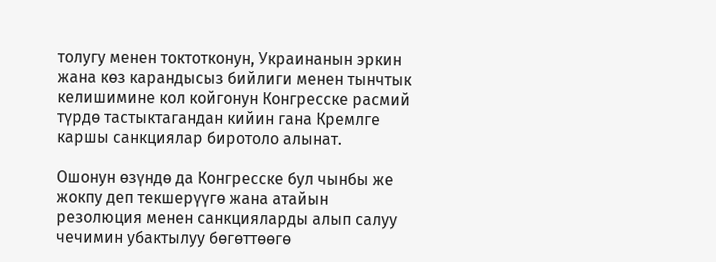толугу менен токтотконун, Украинанын эркин жана көз карандысыз бийлиги менен тынчтык келишимине кол койгонун Конгресске расмий түрдө тастыктагандан кийин гана Кремлге каршы санкциялар биротоло алынат.

Ошонун өзүндө да Конгресске бул чынбы же жокпу деп текшерүүгө жана атайын резолюция менен санкцияларды алып салуу чечимин убактылуу бөгөттөөгө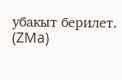убакыт берилет. (ZMa)